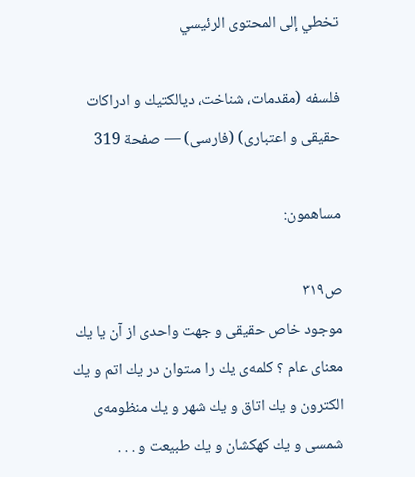تخطي إلى المحتوى الرئيسي

فلسفه (مقدمات، شناخت، ديالكتيك و ادراكات حقيقى و اعتبارى) (فارسى) — صفحة 319

مساهمون:

ص٣١٩
موجود خاص حقيقى و جهت واحدى از آن يا يك معناى عام ؟ كلمه‌ى يك را مىتوان در يك اتم و يك الكترون و يك اتاق و يك شهر و يك منظومه‌ى شمسى و يك كهكشان و يك طبيعت و . . .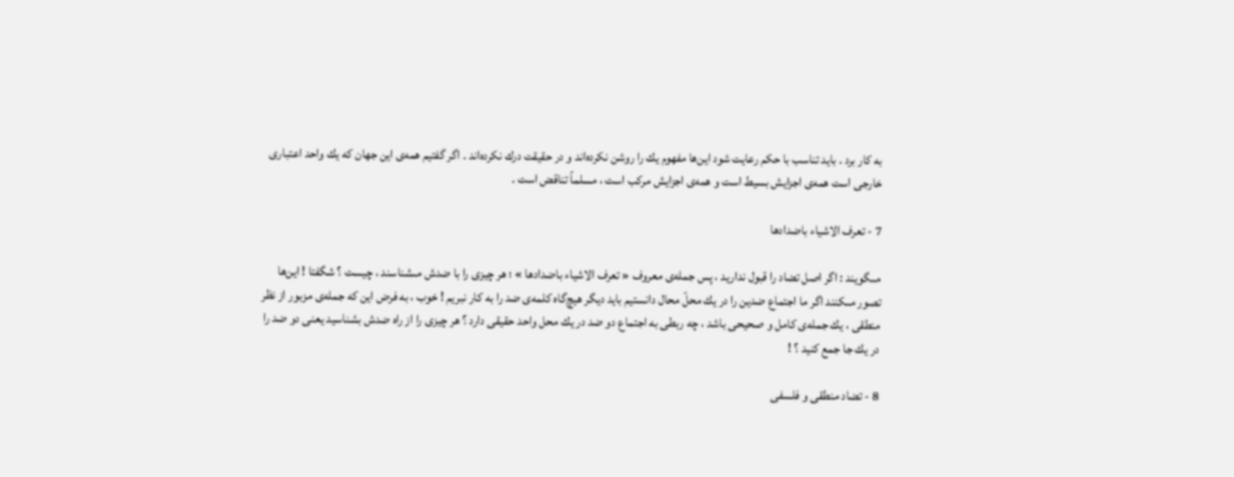به كار برد . بايد تناسب با حكم رعايت شود اين‌ها مفهوم يك را روشن نكرده‌اند و در حقيقت درك نكرده‌اند . اگر گفتيم همه‌ى اين جهان كه يك واحد اعتبارى خارجى است همه‌ى اجزايش بسيط است و همه‌ى اجزايش مركب است ، مسلماً تناقض است .

7 - تعرف الاشياء باضدادها

مىگويند : اگر اصل تضاد را قبول نداريد ، پس جمله‌ى معروف « تعرف الاشياء باضدادها » ؛ هر چيزى را با ضدش مىشناسند ، چيست ؟ شگفتا ! اين‌ها تصور مىكنند اگر ما اجتماع ضدين را در يك محلّ محال دانستيم بايد ديگر هيچ‌گاه كلمه‌ى ضد را به كار نبريم ! خوب ، به فرض اين كه جمله‌ى مزبور از نظر منطقى ، يك جمله‌ى كامل و صحيحى باشد ، چه ربطى به اجتماع دو ضد در يك محل واحد حقيقى دارد ؟ هر چيزى را از راه ضدش بشناسيد يعنى دو ضد را در يك جا جمع كنيد ؟ !

8 - تضاد منطقى و فلسفى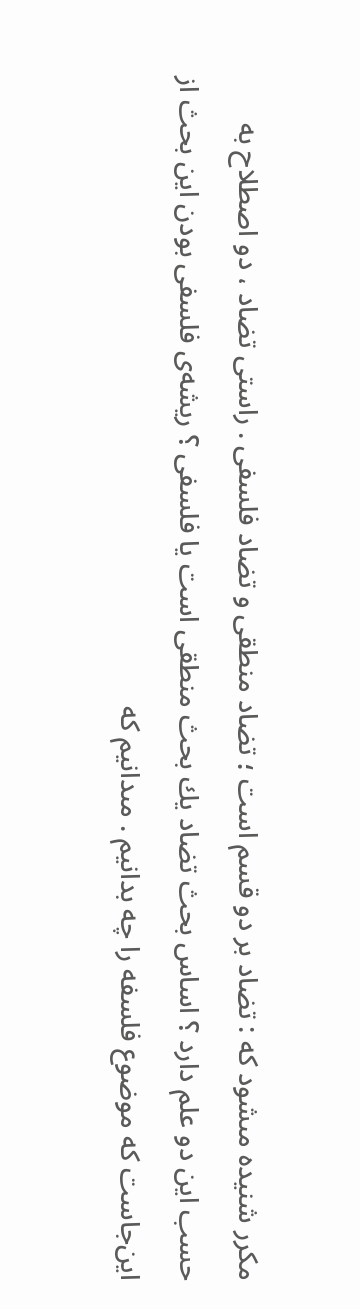مكرر شنيده مىشود كه : تضاد بر دو قسم است ؛ تضاد منطقى و تضاد فلسفى . راستى تضاد ، دو اصطلاح به حسب اين دو علم دارد ؟ اساس بحث تضاد يك بحث منطقى است يا فلسفى ؟ ريشه‌ى فلسفى بودن اين بحث از اين‌جاست كه موضوع فلسفه را چه بدانيم . مىدانيم كه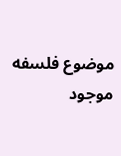موضوع فلسفه موجود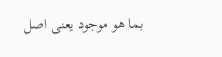بما هو موجود يعنى اصل